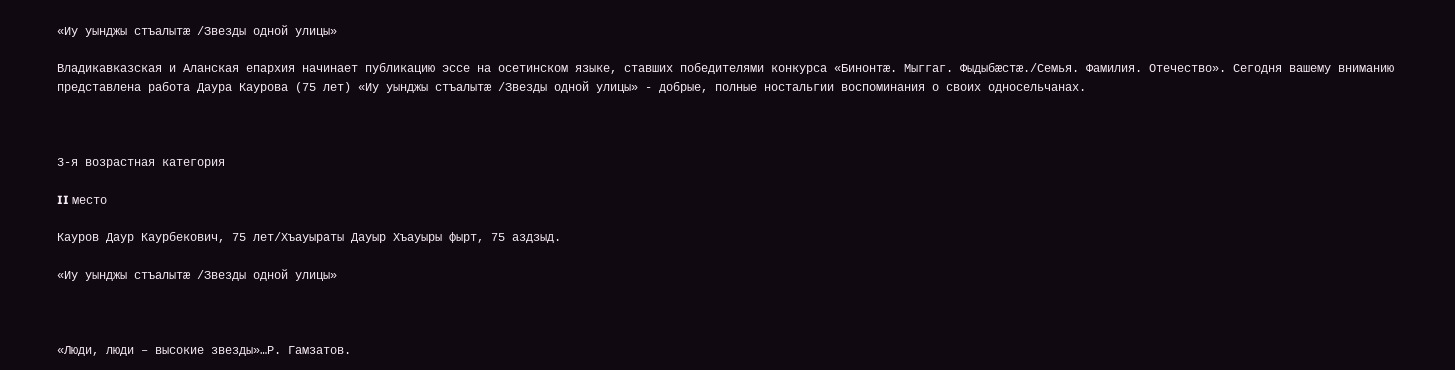«Иу уынджы стъалытæ /Звезды одной улицы»

Владикавказская и Аланская епархия начинает публикацию эссе на осетинском языке, ставших победителями конкурса «Бинонтæ. Мыггаг. Фыдыбæстæ./Семья. Фамилия. Отечество». Сегодня вашему вниманию представлена работа Даура Каурова (75 лет) «Иу уынджы стъалытæ /Звезды одной улицы» - добрые, полные ностальгии воспоминания о своих односельчанах.



3-я возрастная категория

II место

Кауров Даур Каурбекович, 75 лет/Хъауыраты Дауыр Хъауыры фырт, 75 аздзыд.

«Иу уынджы стъалытæ /Звезды одной улицы»



«Люди, люди – высокие звезды»…Р. Гамзатов.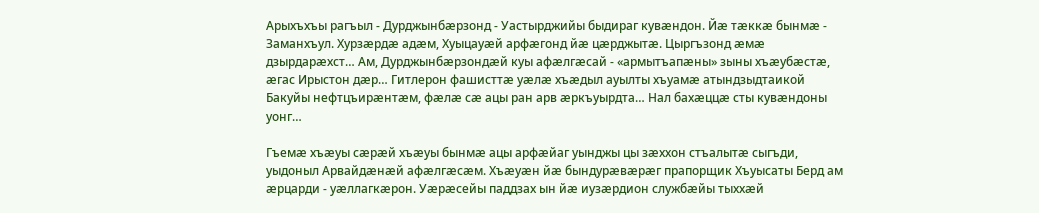Арыхъхъы рагъыл - Дурджынбæрзонд - Уастырджийы быдираг кувæндон. Йæ тæккæ бынмæ - Заманхъул. Хурзæрдæ адæм, Хуыцауæй арфæгонд йæ цæрджытæ. Цыргъзонд æмæ дзырдарæхст… Ам, Дурджынбæрзондæй куы афæлгæсай - «армытъапæны» зыны хъæубæстæ, æгас Ирыстон дæр… Гитлерон фашисттæ уæлæ хъæдыл ауылты хъуамæ атындзыдтаикой Бакуйы нефтцъирæнтæм, фæлæ сæ ацы ран арв æркъуырдта… Нал бахæццæ сты кувæндоны уонг…

Гъемæ хъæуы сæрæй хъæуы бынмæ ацы арфæйаг уынджы цы зæххон стъалытæ сыгъди, уыдоныл Арвайдæнæй афæлгæсæм. Хъæуæн йæ бындурæвæрæг прапорщик Хъуысаты Берд ам æрцарди - уæллагкæрон. Уæрæсейы паддзах ын йæ иузæрдион службæйы тыххæй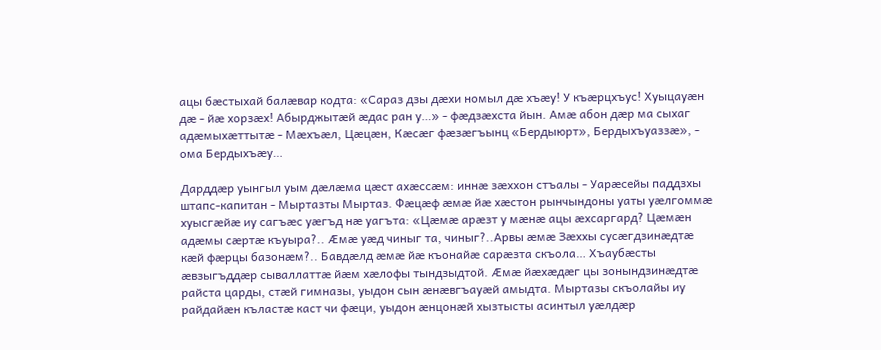ацы бæстыхай балæвар кодта: «Сараз дзы дæхи номыл дæ хъæу! У къæрцхъус! Хуыцауæн дæ - йæ хорзæх! Абырджытæй æдас ран у…» - фæдзæхста йын. Амæ абон дæр ма сыхаг адæмыхæттытæ - Мæхъæл, Цæцæн, Кæсæг фæзæгъынц «Бердыюрт», Бердыхъуаззæ», - ома Бердыхъæу…

Дарддæр уынгыл уым дæлæма цæст ахæссæм: иннæ зæххон стъалы - Уарæсейы паддзхы штапс-капитан - Мыртазты Мыртаз. Фæцæф æмæ йæ хæстон рынчындоны уаты уæлгоммæ хуысгæйæ иу сагъæс уæгъд нæ уагъта: «Цæмæ арæзт у мæнæ ацы æхсаргард? Цæмæн адæмы сæртæ къуыра?.. Æмæ уæд чиныг та, чиныг?..Арвы æмæ Зæххы сусæгдзинæдтæ кæй фæрцы базонæм?.. Бавдæлд æмæ йæ къонайæ сарæзта скъола… Хъаубæсты æвзыгъддæр сываллаттæ йæм хæлофы тындзыдтой. Æмæ йæхæдæг цы зонындзинæдтæ райста царды, стæй гимназы, уыдон сын æнæвгъауæй амыдта. Мыртазы скъолайы иу райдайæн къластæ каст чи фæци, уыдон æнцонæй хызтысты асинтыл уæлдæр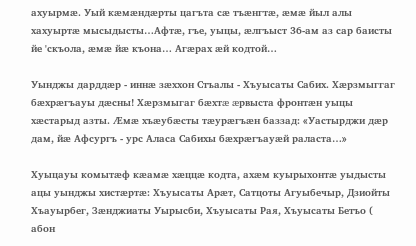ахуырмæ. Уый кæмæндæрты цагъта сæ тъæнгтæ, æмæ йыл алы хахуыртæ мысыдысты…Афтæ, гъе, уыцы, æлгъыст 36-ам аз сар баисты йе 'скъола, æмæ йæ къона… Агæрах æй кодтой…

Уынджы дарддæр - иннæ зæххон Стъалы - Хъуысаты Сабих. Хæрзмыггаг бæхрæгъауы дæсны! Хæрзмыгаг бæхтæ æрвыста фронтæн уыцы хæстарыд азты. Æмæ хъæубæсты тæурæгъæн баззад: «Уастырджи дæр дам, йæ Афсургъ - урс Аласа Сабихы бæхрæгъауæй раласта…»

Хуыцауы комытæф кæамæ хæццæ кодта, ахæм куырыхонтæ уыдысты ацы уынджы хистæртæ: Хъуысаты Арæт, Сатцоты Агуыбечыр, Дзиойты Хъауырбег, Зæнджиаты Уырысби, Хъуысаты Рая, Хъуысаты Бетъо ( абон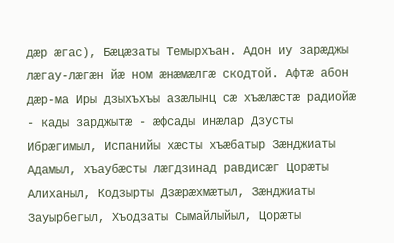дæр æгас), Бæцæзаты Темырхъан. Адон иу зарæджы лæгау-лæгæн йæ ном æнæмæлгæ скодтой. Афтæ абон дæр-ма Иры дзыхъхъы азæлынц сæ хъæлæстæ радиойæ - кады зарджытæ - æфсады инæлар Дзусты Ибрæгимыл, Испанийы хæсты хъæбатыр Зæнджиаты Адамыл, хъаубæсты лæгдзинад равдисæг Цорæты Алиханыл, Кодзырты Дзæрæхмæтыл, Зæнджиаты Зауырбегыл, Хъодзаты Сымайлыйыл, Цорæты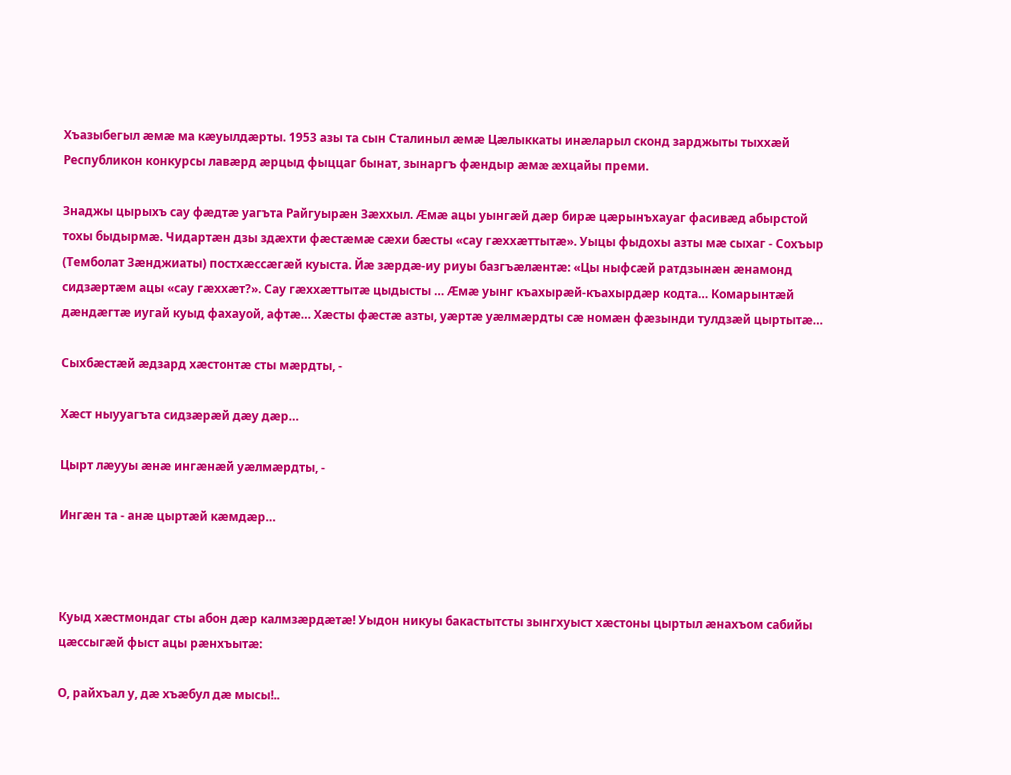Хъазыбегыл æмæ ма кæуылдæрты. 1953 азы та сын Сталиныл æмæ Цæлыккаты инæларыл сконд зарджыты тыххæй Республикон конкурсы лавæрд æрцыд фыццаг бынат, зынаргъ фæндыр æмæ æхцайы преми.

Знаджы цырыхъ сау фæдтæ уагъта Райгуырæн Зæххыл. Æмæ ацы уынгæй дæр бирæ цæрынъхауаг фасивæд абырстой тохы быдырмæ. Чидартæн дзы здæхти фæстæмæ сæхи бæсты «сау гæххæттытæ». Уыцы фыдохы азты мæ сыхаг - Сохъыр (Темболат Зæнджиаты) постхæссæгæй куыста. Йæ зæрдæ-иу риуы базгъæлæнтæ: «Цы ныфсæй ратдзынæн æнамонд сидзæртæм ацы «сау гæххæт?». Сау гæххæттытæ цыдысты … Æмæ уынг къахырæй-къахырдæр кодта… Комарынтæй дæндæгтæ иугай куыд фахауой, афтæ… Хæсты фæстæ азты, уæртæ уæлмæрдты сæ номæн фæзынди тулдзæй цыртытæ…

Сыхбæстæй æдзард хæстонтæ сты мæрдты, -

Хæст ныууагъта сидзæрæй дæу дæр…

Цырт лæууы æнæ ингæнæй уæлмæрдты, -

Ингæн та - анæ цыртæй кæмдæр…



Куыд хæстмондаг сты абон дæр калмзæрдæтæ! Уыдон никуы бакастытсты зынгхуыст хæстоны цыртыл æнахъом сабийы цæссыгæй фыст ацы рæнхъытæ:

О, райхъал у, дæ хъæбул дæ мысы!..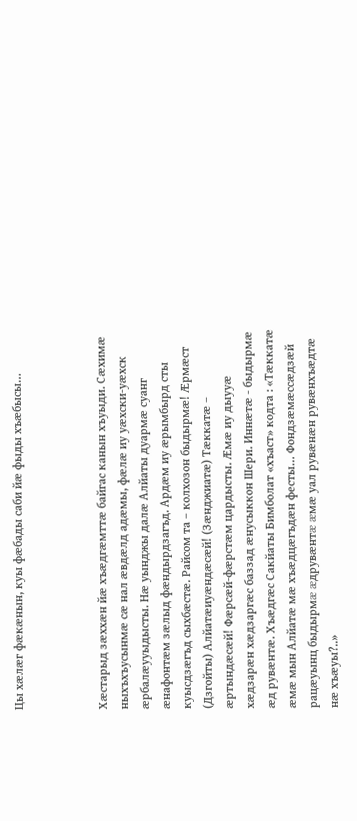Цы хæлæг фæкæнын, куы фæбады саби йæ фыды хъæбысы…



Хæстарыд зæххæн йæ хъæдгæмттæ байгас канын хъуыди. Сæхимæ ныхъхъусынмæ сæ нал æвдæлд адæмы, фæлæ иу уæхски-уæхск æрбалæууыдысты. Нæ уынджы далæ Алйаты дуармæ суанг æнафонтæм зæлыд фæндырдзагъд. Ардæм иу æрымбырд сты куысдзæгъд сыхбæстæ. Райсом та – колхозон быдырмæ! Æрмæст (Дзгойты) Алйатæиуæндæсæй! (Зæнджиатæ) Тæккатæ – æртындæсæй! Фæрсæй-фæрстæм цардысты. Æмæ иу дыууæ хæдзарæн хæдзаргæс баззад æнусыккон Шери. Иннæтæ - быдырмæ æд рувæнтæ. Хъæдгæс Сакйаты Бимболат «хъаст» кодта : «Тæккатæ æмæ мын Алйатæ мæ хъæдцæгъдæн фесты… Фондзæмæссæдзæй рацæуынц быдырмæ æдрувæнтæ æмæ уал рувæнæн рувæнхъæдтæ нæ хъæуы?..»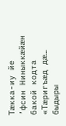Тæкка-иу йе ’фсин Ниныккæйæн бакой кодта «Тæригъæд дæ… быдыры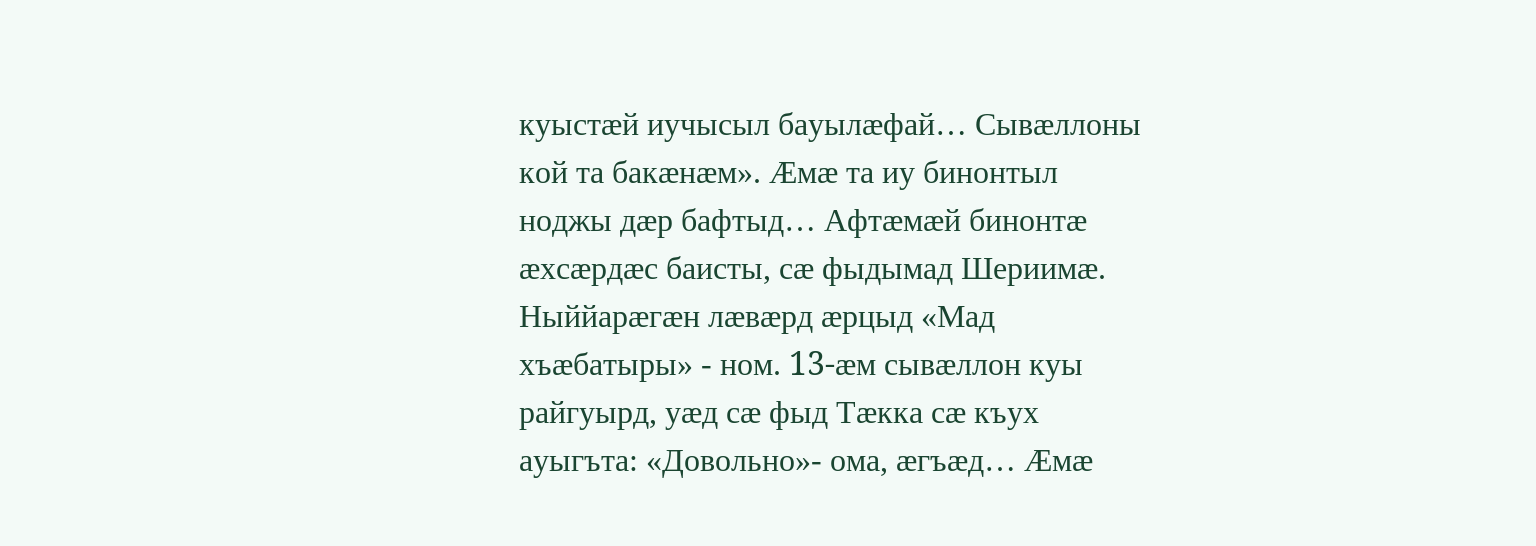куыстæй иучысыл бауылæфай… Сывæллоны кой та бакæнæм». Æмæ та иу бинонтыл ноджы дæр бафтыд… Афтæмæй бинонтæ æхсæрдæс баисты, сæ фыдымад Шериимæ. Ныййарæгæн лæвæрд æрцыд «Мад хъæбатыры» - ном. 13-æм сывæллон куы райгуырд, уæд сæ фыд Тæкка сæ къух ауыгъта: «Довольно»- ома, æгъæд… Æмæ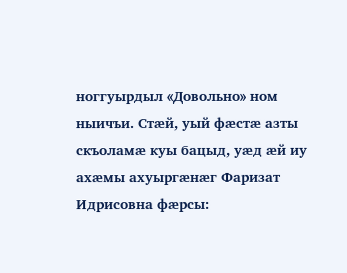ноггуырдыл «Довольно» ном ныичъи. Стæй, уый фæстæ азты скъоламæ куы бацыд, уæд æй иу ахæмы ахуыргæнæг Фаризат Идрисовна фæрсы: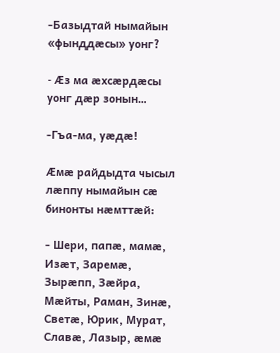-Базыдтай нымайын «фынддæсы» уонг?

- Æз ма æхсæрдæсы уонг дæр зонын…

-Гъа-ма, уæдæ!

Æмæ райдыдта чысыл лæппу нымайын сæ бинонты нæмттæй:

- Шери, папæ, мамæ, Изæт, Заремæ, Зырæпп, Зæйра, Мæйты, Раман, Зинæ, Светæ, Юрик, Мурат, Славæ, Лазыр, æмæ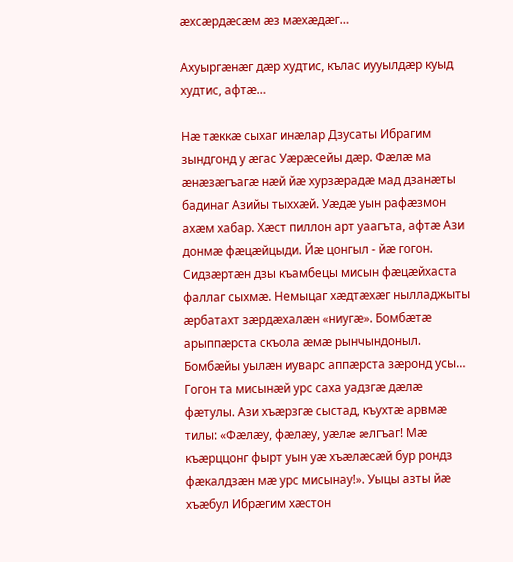æхсæрдæсæм æз мæхæдæг…

Ахуыргæнæг дæр худтис, кълас иууылдæр куыд худтис, афтæ…

Нæ тæккæ сыхаг инæлар Дзусаты Ибрагим зындгонд у æгас Уæрæсейы дæр. Фæлæ ма æнæзæгъагæ нæй йæ хурзæрадæ мад дзанæты бадинаг Азийы тыххæй. Уæдæ уын рафæзмон ахæм хабар. Хæст пиллон арт уаагъта, афтæ Ази донмæ фæцæйцыди. Йæ цонгыл - йæ гогон. Сидзæртæн дзы къамбецы мисын фæцæйхаста фаллаг сыхмæ. Немыцаг хæдтæхæг нылладжыты æрбатахт зæрдæхалæн «ниугæ». Бомбæтæ арыппæрста скъола æмæ рынчындоныл. Бомбæйы уылæн иуварс аппæрста зæронд усы… Гогон та мисынæй урс саха уадзгæ дæлæ фæтулы. Ази хъæрзгæ сыстад, къухтæ арвмæ тилы: «Фæлæу, фæлæу, уæлæ æлгъаг! Мæ къæрццонг фырт уын уæ хъæлæсæй бур рондз фæкалдзæн мæ урс мисынау!». Уыцы азты йæ хъæбул Ибрæгим хæстон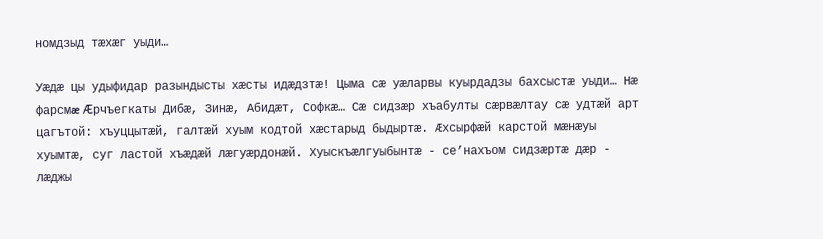номдзыд тæхæг уыди…

Уæдæ цы удыфидар разындысты хæсты идæдзтæ! Цыма сæ уæларвы куырдадзы бахсыстæ уыди… Нæ фарсмæ Æрчъегкаты Дибæ, Зинæ, Абидæт, Софкæ… Сæ сидзæр хъабулты сæрвæлтау сæ удтæй арт цагътой: хъуццытæй, галтæй хуым кодтой хæстарыд быдыртæ. Æхсырфæй карстой мæнæуы хуымтæ, суг ластой хъæдæй лæгуæрдонæй. Хуыскъæлгуыбынтæ - се’нахъом сидзæртæ дæр - лæджы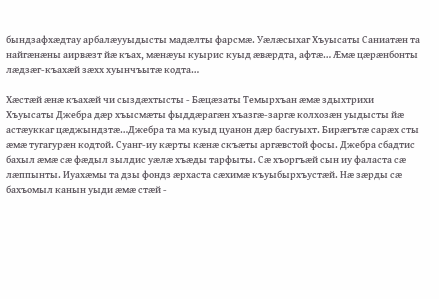бындзафхæдтау арбалæууыдысты мадæлты фарсмæ. Уæлæсыхаг Хъуысаты Саниатæн та найгæнæны аирвæзт йæ къах, мæнæуы куырис куыд æвæрдта, афтæ… Æмæ цæрæнбонты лæдзæг-къахæй зæхх хуынчъытæ кодта…

Хæстæй æнæ къахæй чи сыздæхтысты - Бæцæзаты Темырхъан æмæ здыхтрихи Хъуысаты Джебра дæр хъысмæты фыддæрагæн хъазгæ-заргæ колхозæн уыдысты йæ астæуккаг цæджындзтæ…Джебра та ма куыд цуанон дæр басгуыхт. Бирæгътæ сарæх сты æмæ тугагурæн кодтой. Суанг-иу кæрты кæнæ скъæты аргæвстой фосы. Джебра сбадтис бахыл æмæ сæ фæдыл зылдис уæлæ хъæды тарфыты. Сæ хъоргъæй сын иу фаласта сæ лæппынты. Иуахæмы та дзы фондз æрхаста сæхимæ къуыбырхъустæй. Нæ зæрды сæ бахъомыл канын уыди æмæ стæй -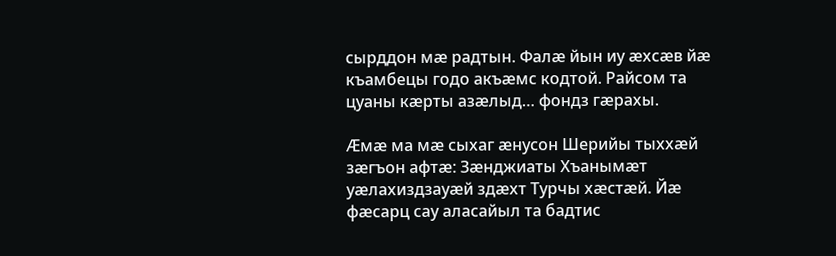сырддон мæ радтын. Фалæ йын иу æхсæв йæ къамбецы годо акъæмс кодтой. Райсом та цуаны кæрты азæлыд… фондз гæрахы.

Æмæ ма мæ сыхаг æнусон Шерийы тыххæй зæгъон афтæ: Зæнджиаты Хъанымæт уæлахиздзауæй здæхт Турчы хæстæй. Йæ фæсарц сау аласайыл та бадтис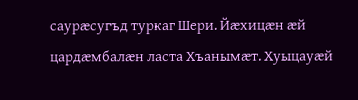саурæсугъд туркаг Шери. Йæхицæн æй цардæмбалæн ласта Хъанымæт. Хуыцауæй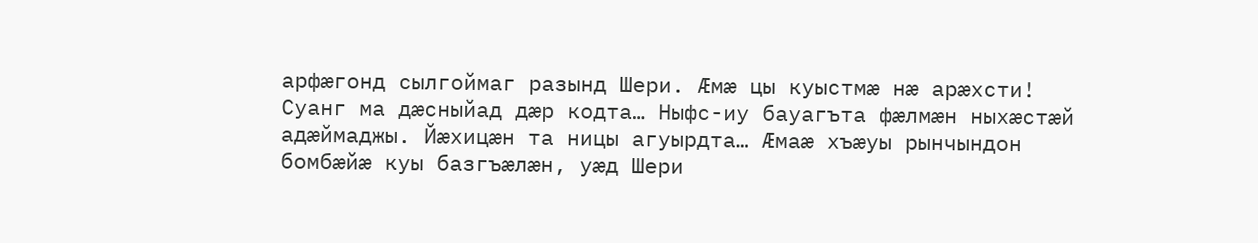арфæгонд сылгоймаг разынд Шери. Æмæ цы куыстмæ нæ арæхсти! Суанг ма дæсныйад дæр кодта… Ныфс-иу бауагъта фæлмæн ныхæстæй адæймаджы. Йæхицæн та ницы агуырдта… Æмаæ хъæуы рынчындон бомбæйæ куы базгъæлæн, уæд Шери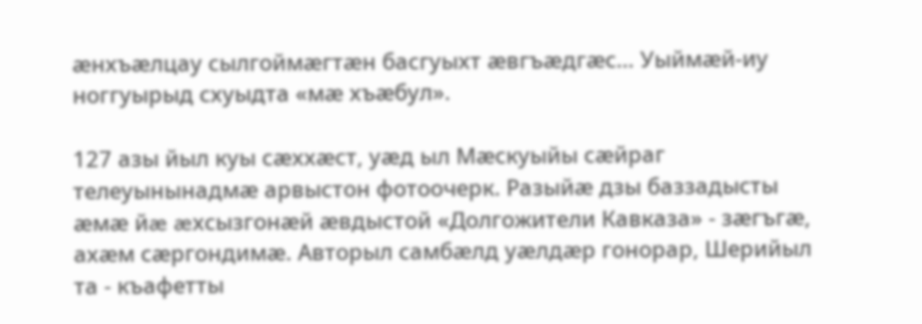æнхъæлцау сылгоймæгтæн басгуыхт æвгъæдгæс… Уыймæй-иу ноггуырыд схуыдта «мæ хъæбул».

127 азы йыл куы сæххæст, уæд ыл Мæскуыйы сæйраг телеуынынадмæ арвыстон фотоочерк. Разыйæ дзы баззадысты æмæ йæ æхсызгонæй æвдыстой «Долгожители Кавказа» - зæгъгæ, ахæм сæргондимæ. Авторыл самбæлд уæлдæр гонорар, Шерийыл та - къафетты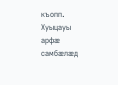къопп. Хуыцауы арфæ самбæлæд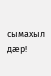сымахыл дæр!